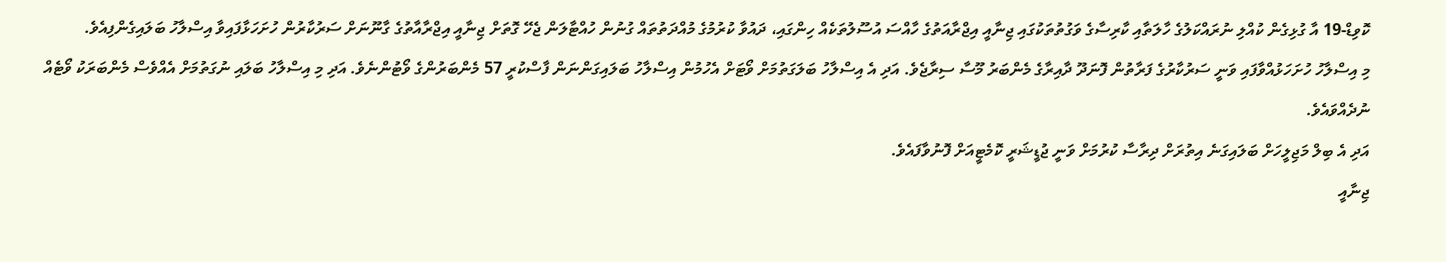ކޮވިޑް-19 އާ ގުޅިގެން ކުއްލި ނުރައްކަލުގެ ހާލަތާއި ކާރިސާގެ ވަގުތުތަކުގައި ޖިނާއީ އިޖްރާއަތުގެ ހާއްސަ އުސޫލުތަކެއް ހިންގައި، ދައުވާ ކުރުމުގެ މުއްދަތުތައް ގުނުން ހުއްޓާލަން ޖެހޭ ގޮތަށް ޖިނާއީ އިޖްރާއާތުގެ ގާނޫނަށް ސަރުކާރުން ހުށަހަޅާފައިވާ އިސްލާހު ބަލައިގެންފިއެވެ.
މި އިސްލާހު ހުށަހަޅުއްވާފައި ވަނީ ސަރުކާރުގެ ފަރާތުން ފޮނަދޫ ދާއިރާގެ މެންބަރު މޫސާ ސިރާޖެވެ. އަދި އެ އިސްލާހު ބަލަގަތުމަށް ވޯޓަށް އެހުމުން އިސްލާހު ބަލައިގަންނަން ފާސްކުރީ 57 މެންބަރުންގެ ވޯޓުންނެވެ. އަދި މި އިސްލާހު ބަލައި ނުގަތުމަށް އެއްވެސް މެންބަރަކު ވޯޓެއް ނުދެއްވައެވެ.
އަދި އެ ބިލް މަޖިލީހަށް ބަލައިގަނެ އިތުރަށް ދިރާސާ ކުރުމަށް ވަނީ ޖުޑީޝަރީ ކޮމެޓީއަށް ފޮނުވާފައެވެ.
ޖިނާއީ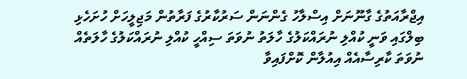އިޖްރާއަތުގެ ގާނޫނަށް އިސްލާހު ގެންނަން ސަރުކާރުގެ ފަރާތުން މަޖިލީހަށް ހުށަހެޅި ބިލްގައި ވަނީ ކުއްލި ނުރައްކަލުގެ ހާލަތު ނުވަތަ ސިއްހީ ކުއްލި ނުރައްކަލުގެ ހާލަތެއް ނުވަތަ ކާރިސާއެއް އިއުލާން ކޮށްފައިވާ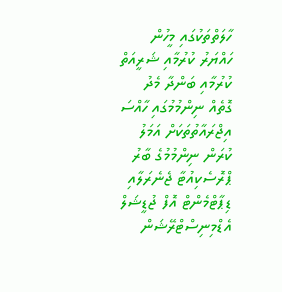ހާލަތްތަކުގައި މީހުން ހައްޔަރު ކުރުމާއި ޝަރީއަތް ކުރުމާއި ބަންދާ މެދު ގޮތެއް ނިންމުމުގައި ހާއްސަ އިޖްރައާތުތަކަށް އަމަލު ކުރަން ނިންމުމުގެ ބާރު ޕްރޮސެކިއުޓާ ޖެނެރަލާއި ޑިޕާޓްމެންޓް އޮފް ޖުޑީޝަލް އެޑްމިނިސްޓްރޭޝަން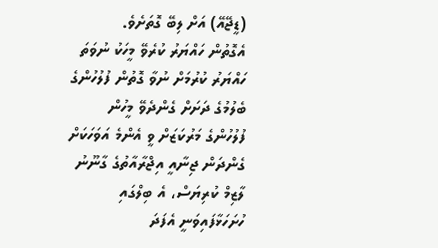(ޑީޖޭއޭ) އަށް ލިބޭ ގޮތަށެވެ.
އެގޮތުން ހައްޔަރު ކުރެވޭ މީހަކު ނުވަތަ ހައްޔަރު ކުރުމަށް ނުވާ ގޮތުން ފުލުހުންގެ ބެލުމުގެ ދަށަށް ގެންދެވޭ މީހުން ފުލުހުންގެ މަރުކަޒަށް ވީ އެންމެ އަވަހަކަށް ގެންދަން ޖިނާއީ އިޖްރާއާތުގެ ގާނޫނު ލާޒިމް ކުރިޔަސް، އެ ބިލްގައި ހުށަހަޅާފައިވަނީ އެފަދަ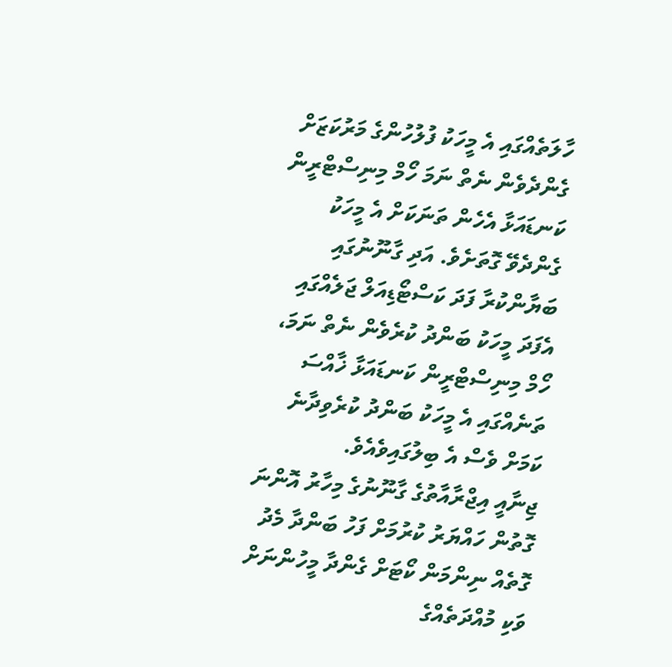ހާލަތެއްގައި އެ މީހަކު ފުލުހުންގެ މަރުކަޒަށް ގެންދެވެން ނެތް ނަމަ ހޯމް މިނިސްޓްރީން ކަނޑައަޅާ އެހެން ތަނަކަށް އެ މީހަކު ގެންދެވޭ ގޮތަށެވެ. އަދި ގާނޫނުގައި ބަޔާންކުރާ ފަދަ ކަސްޓޯޑިއަލް ޖަލެއްގައި އެފަދަ މީހަކު ބަންދު ކުރެވެން ނެތް ނަމަ، ހޯމް މިނިސްޓްރީން ކަނޑައަޅާ ޚާއްސަ ތަނެއްގައި އެ މީހަކު ބަންދު ކުރެވިދާނެ ކަމަށް ވެސް އެ ބިލުގައިވެއެވެ.
ޖިނާއީ އިޖްރާއާތުގެ ގާނޫނުގެ މިހާރު އޮންނަ ގޮތުން ހައްޔަރު ކުރުމަށް ފަހު ބަންދާ މެދު ގޮތެއް ނިންމަން ކޯޓަށް ގެންދާ މީހުންނަށް ވަކި މުއްދަތެއްގެ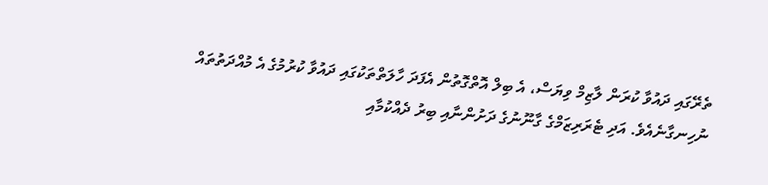ތެރޭގައި ދައުވާ ކުރަން ލާޒިމް ވިޔަސް، އެ ބިލް އޮތްގޮތުން އެފަދަ ހާލަތްތަކުގައި ދައުވާ ކުރުމުގެ އެ މުއްދަތުތައް ނުހިނގާނެއެވެ. އަދި ޓެރަރިޒަމްގެ ގާނޫނުގެ ދަށުންނާއި ބިރު ދެއްކުމާއި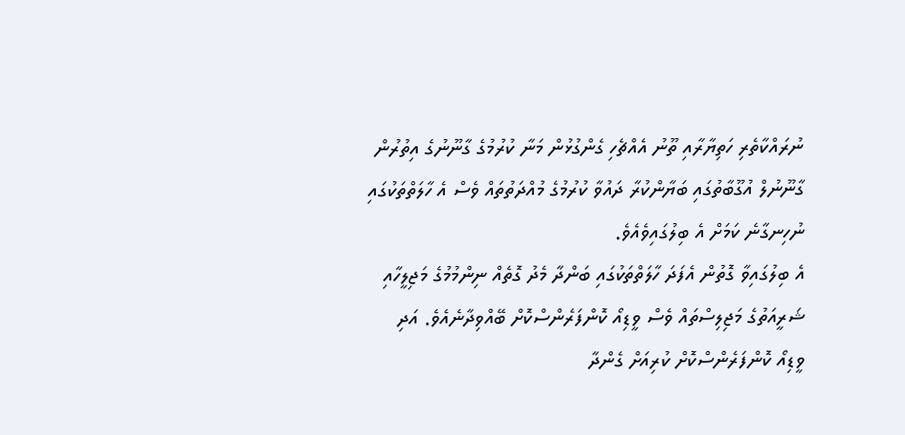ނުރައްކާތެރި ހަތިޔާރާއި ތޫނު އެއްޗެހި ގެންގުޅުން މަނާ ކުރުމުގެ ގާނޫނުގެ އިތުރުން ގާނޫނުލް އުގޫބާތުގައި ބަޔާންކުރާ ދައުވާ ކުރުމުގެ މުއްދަތުތައް ވެސް އެ ހާލަތްތަކުގައި ނުހިނގާނެ ކަމަށް އެ ބިލުގައިވެއެވެ.
އެ ބިލުގައިވާ ގޮތުން އެފަދަ ހާލަތްތަކުގައި ބަންދާ މެދު ގޮތެއް ނިންމުމުގެ މަޖިލީހާއި ޝަރީއަތުގެ މަޖިލިސްތައް ވެސް ވީޑިއޯ ކޮންފަރެންސްކޮށް ބޭއްވިދާނެއެވެ. އަދި ވީޑިއޯ ކޮންފަރެންސްކޮށް ކުރިއަށް ގެންދާ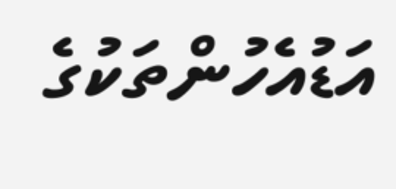އަޑުއެހުންތަކުގެ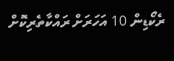ރެކޯޑިން 10 އަހަރަށް ރައްކާތެރިކޮށް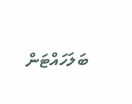ބަލަހައްޓަން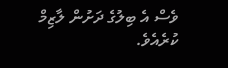ވެސް އެ ބިލުގެ ދަށުން ލާޒިމް ކުރެއެވެ.